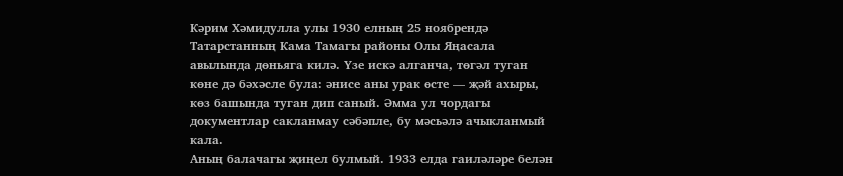Кәрим Хәмидулла улы 1930 елның 25 ноябрендә Татарстанның Кама Тамагы районы Олы Яңасала авылында дөньяга килә. Үзе искә алганча, төгәл туган көне дә бәхәсле була: әнисе аны урак өсте — җәй ахыры, көз башында туган дип саный. Әмма ул чордагы документлар сакланмау сәбәпле, бу мәсьәлә ачыкланмый кала.
Аның балачагы җиңел булмый. 1933 елда гаиләләре белән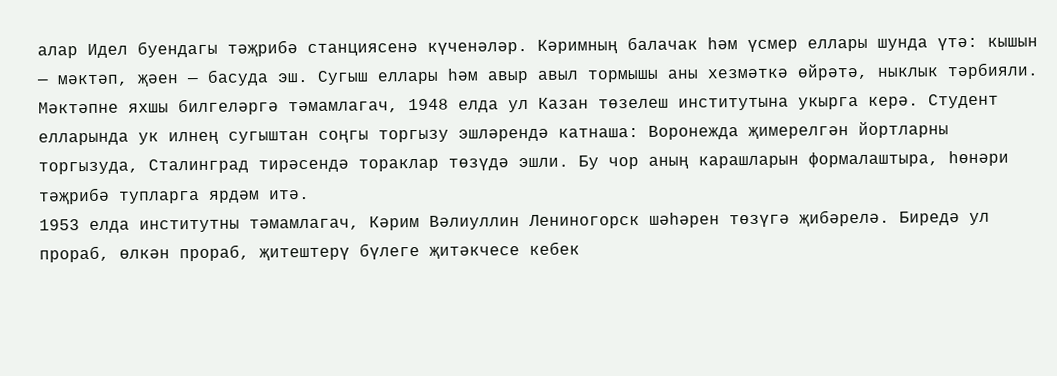алар Идел буендагы тәҗрибә станциясенә күченәләр. Кәримның балачак һәм үсмер еллары шунда үтә: кышын — мәктәп, җәен — басуда эш. Сугыш еллары һәм авыр авыл тормышы аны хезмәткә өйрәтә, ныклык тәрбияли.
Мәктәпне яхшы билгеләргә тәмамлагач, 1948 елда ул Казан төзелеш институтына укырга керә. Студент елларында ук илнең сугыштан соңгы торгызу эшләрендә катнаша: Воронежда җимерелгән йортларны торгызуда, Сталинград тирәсендә тораклар төзүдә эшли. Бу чор аның карашларын формалаштыра, һөнәри тәҗрибә тупларга ярдәм итә.
1953 елда институтны тәмамлагач, Кәрим Вәлиуллин Лениногорск шәһәрен төзүгә җибәрелә. Биредә ул прораб, өлкән прораб, җитештерү бүлеге җитәкчесе кебек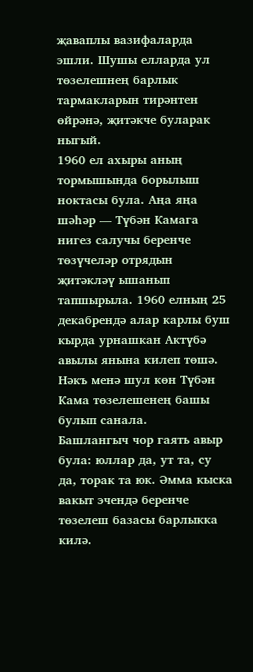җаваплы вазифаларда эшли. Шушы елларда ул төзелешнең барлык тармакларын тирәнтен өйрәнә, җитәкче буларак ныгый.
1960 ел ахыры аның тормышында борылыш ноктасы була. Аңа яңа шәһәр — Түбән Камага нигез салучы беренче төзүчеләр отрядын җитәкләү ышанып тапшырыла. 1960 елның 25 декабрендә алар карлы буш кырда урнашкан Актүбә авылы янына килеп төшә. Нәкъ менә шул көн Түбән Кама төзелешенең башы булып санала.
Башлангыч чор гаять авыр була: юллар да, ут та, су да, торак та юк. Әмма кыска вакыт эчендә беренче төзелеш базасы барлыкка килә.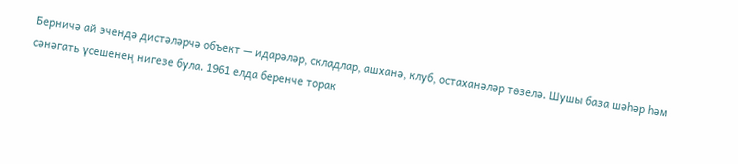Берничә ай эчендә дистәләрчә объект — идарәләр, складлар, ашханә, клуб, остаханәләр төзелә. Шушы база шәһәр һәм сәнәгать үсешенең нигезе була. 1961 елда беренче торак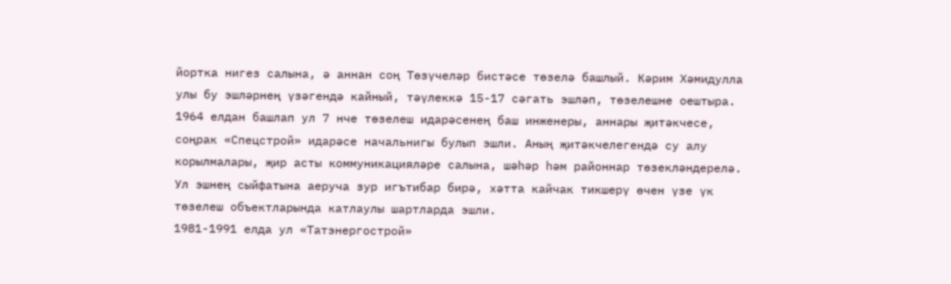йортка нигез салына, ә аннан соң Төзүчеләр бистәсе төзелә башлый. Кәрим Хәмидулла улы бу эшләрнең үзәгендә кайный, тәүлеккә 15-17 сәгать эшләп, төзелешне оештыра.
1964 елдан башлап ул 7 нче төзелеш идарәсенең баш инженеры, аннары җитәкчесе, соңрак «Спецстрой» идарәсе начальнигы булып эшли. Аның җитәкчелегендә су алу корылмалары, җир асты коммуникацияләре салына, шәһәр һәм районнар төзекләндерелә. Ул эшнең сыйфатына аеруча зур игътибар бирә, хәтта кайчак тикшерү өчен үзе үк төзелеш объектларында катлаулы шартларда эшли.
1981-1991 елда ул «Татэнергострой»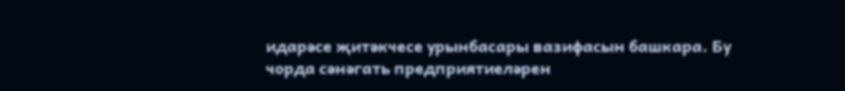идарәсе җитәкчесе урынбасары вазифасын башкара. Бу чорда сәнәгать предприятиеләрен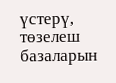үстерү, төзелеш базаларын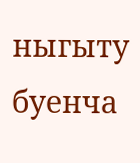ныгыту буенча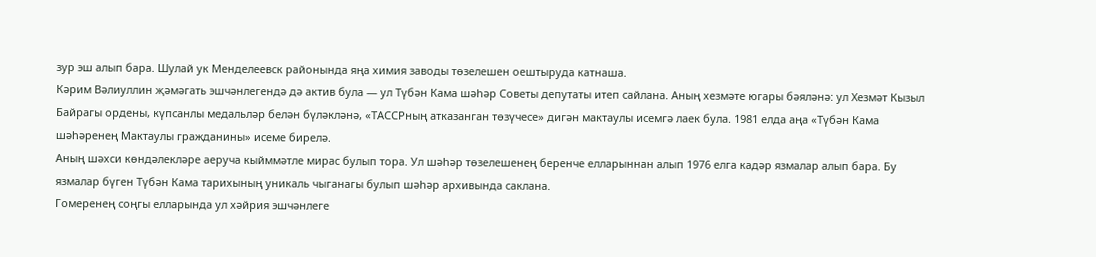зур эш алып бара. Шулай ук Менделеевск районында яңа химия заводы төзелешен оештыруда катнаша.
Кәрим Вәлиуллин җәмәгать эшчәнлегендә дә актив була — ул Түбән Кама шәһәр Советы депутаты итеп сайлана. Аның хезмәте югары бәяләнә: ул Хезмәт Кызыл Байрагы ордены, күпсанлы медальләр белән бүләкләнә, «ТАССРның атказанган төзүчесе» дигән мактаулы исемгә лаек була. 1981 елда аңа «Түбән Кама шәһәренең Мактаулы гражданины» исеме бирелә.
Аның шәхси көндәлекләре аеруча кыйммәтле мирас булып тора. Ул шәһәр төзелешенең беренче елларыннан алып 1976 елга кадәр язмалар алып бара. Бу язмалар бүген Түбән Кама тарихының уникаль чыганагы булып шәһәр архивында саклана.
Гомеренең соңгы елларында ул хәйрия эшчәнлеге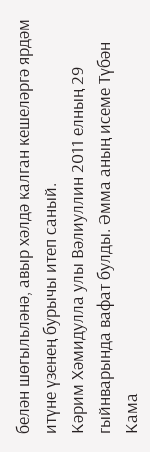белән шөгыльләнә, авыр хәлдә калган кешеләргә ярдәм итүне үзенең бурычы итеп саный.
Кәрим Хәмидулла улы Вәлиуллин 2011 елның 29 гыйнварында вафат булды. Әмма аның исеме Түбән Кама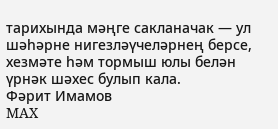тарихында мәңге сакланачак — ул шәһәрне нигезләүчеләрнең берсе, хезмәте һәм тормыш юлы белән үрнәк шәхес булып кала.
Фәрит Имамов
MAX